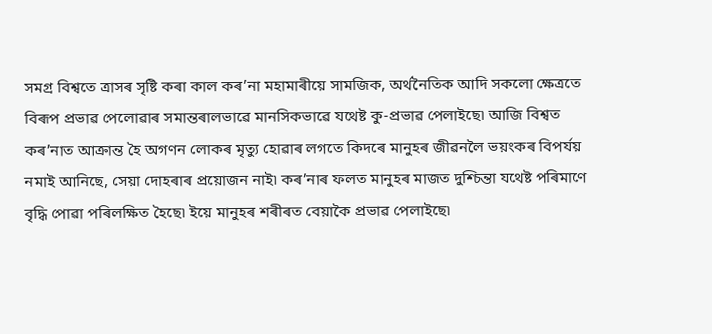সমগ্ৰ বিশ্বতে ত্ৰাসৰ সৃষ্টি কৰা কাল কৰ’না মহামাৰীয়ে সামজিক, অৰ্থনৈতিক আদি সকলো ক্ষেত্ৰতে বিৰূপ প্ৰভাৱ পেলোৱাৰ সমান্তৰালভাৱে মানসিকভাৱে যথেষ্ট কু-প্ৰভাৱ পেলাইছে৷ আজি বিশ্বত কৰ’নাত আক্ৰান্ত হৈ অগণন লোকৰ মৃত্যু হোৱাৰ লগতে কিদৰে মানুহৰ জীৱনলৈ ভয়ংকৰ বিপৰ্যয় নমাই আনিছে, সেয়া দোহৰাৰ প্ৰয়োজন নাই৷ কৰ’নাৰ ফলত মানুহৰ মাজত দুশ্চিন্তা যথেষ্ট পৰিমাণে বৃদ্ধি পোৱা পৰিলক্ষিত হৈছে৷ ইয়ে মানুহৰ শৰীৰত বেয়াকৈ প্ৰভাৱ পেলাইছে৷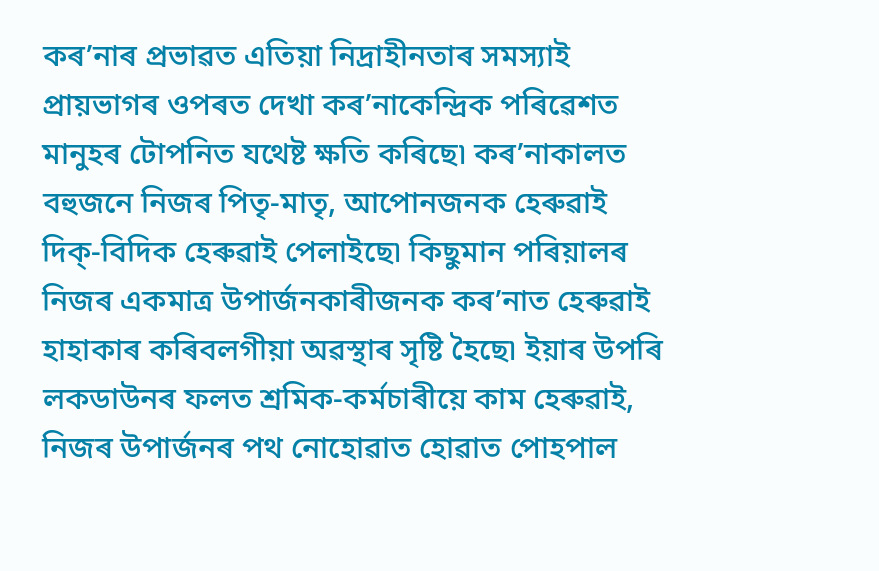কৰ’নাৰ প্ৰভাৱত এতিয়া নিদ্ৰাহীনতাৰ সমস্যাই প্ৰায়ভাগৰ ওপৰত দেখা কৰ’নাকেন্দ্ৰিক পৰিৱেশত মানুহৰ টোপনিত যথেষ্ট ক্ষতি কৰিছে৷ কৰ’নাকালত বহুজনে নিজৰ পিতৃ-মাতৃ, আপোনজনক হেৰুৱাই দিক্-বিদিক হেৰুৱাই পেলাইছে৷ কিছুমান পৰিয়ালৰ নিজৰ একমাত্ৰ উপাৰ্জনকাৰীজনক কৰ’নাত হেৰুৱাই হাহাকাৰ কৰিবলগীয়া অৱস্থাৰ সৃষ্টি হৈছে৷ ইয়াৰ উপৰি লকডাউনৰ ফলত শ্ৰমিক-কৰ্মচাৰীয়ে কাম হেৰুৱাই, নিজৰ উপাৰ্জনৰ পথ নোহোৱাত হোৱাত পোহপাল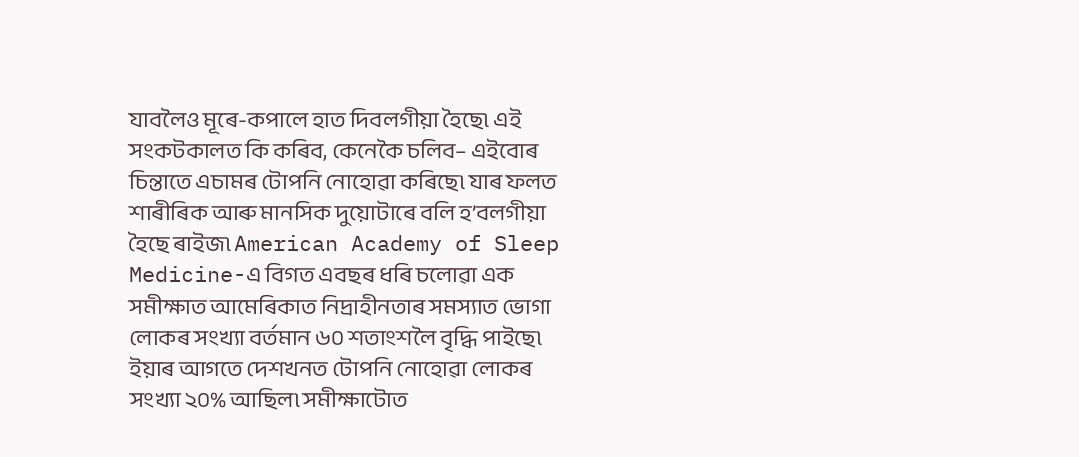যাবলৈও মূৰে-কপালে হাত দিবলগীয়া হৈছে৷ এই সংকটকালত কি কৰিব, কেনেকৈ চলিব– এইবোৰ চিন্তাতে এচামৰ টোপনি নোহোৱা কৰিছে৷ যাৰ ফলত শাৰীৰিক আৰু মানসিক দুয়োটাৰে বলি হ’বলগীয়া হৈছে ৰাইজ৷ American Academy of Sleep Medicine-এ বিগত এবছৰ ধৰি চলোৱা এক সমীক্ষাত আমেৰিকাত নিদ্ৰাহীনতাৰ সমস্যাত ভোগা লোকৰ সংখ্যা বৰ্তমান ৬০ শতাংশলৈ বৃদ্ধি পাইছে৷ ইয়াৰ আগতে দেশখনত টোপনি নোহোৱা লোকৰ সংখ্যা ২০% আছিল৷ সমীক্ষাটোত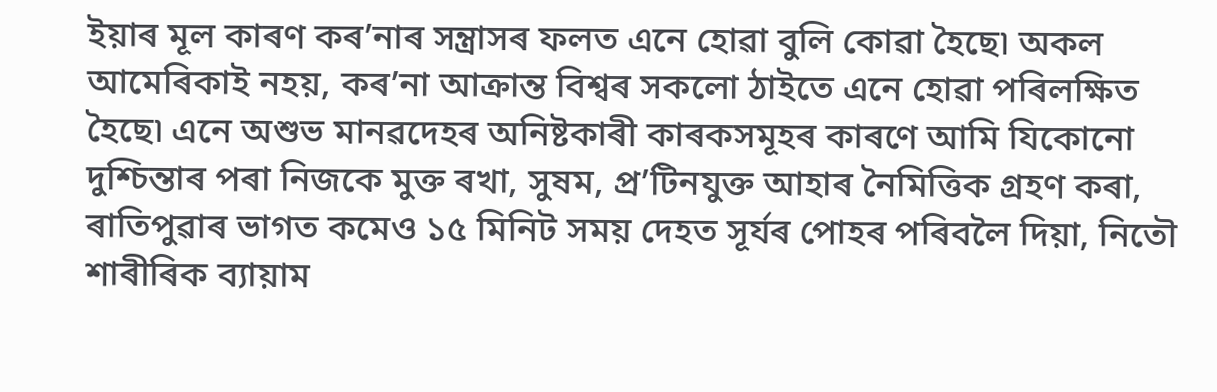ইয়াৰ মূল কাৰণ কৰ’নাৰ সন্ত্ৰাসৰ ফলত এনে হোৱা বুলি কোৱা হৈছে৷ অকল আমেৰিকাই নহয়, কৰ’না আক্ৰান্ত বিশ্বৰ সকলো ঠাইতে এনে হোৱা পৰিলক্ষিত হৈছে৷ এনে অশুভ মানৱদেহৰ অনিষ্টকাৰী কাৰকসমূহৰ কাৰণে আমি যিকোনো দুশ্চিন্তাৰ পৰা নিজকে মুক্ত ৰখা, সুষম, প্ৰ’টিনযুক্ত আহাৰ নৈমিত্তিক গ্ৰহণ কৰা, ৰাতিপুৱাৰ ভাগত কমেও ১৫ মিনিট সময় দেহত সূৰ্যৰ পোহৰ পৰিবলৈ দিয়া, নিতৌ শাৰীৰিক ব্যায়াম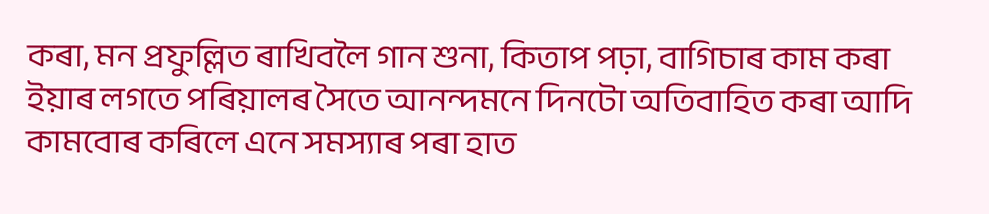কৰা, মন প্ৰফুল্লিত ৰাখিবলৈ গান শুনা, কিতাপ পঢ়া, বাগিচাৰ কাম কৰা ইয়াৰ লগতে পৰিয়ালৰ সৈতে আনন্দমনে দিনটো অতিবাহিত কৰা আদি কামবোৰ কৰিলে এনে সমস্যাৰ পৰা হাত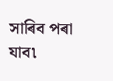সাৰিব পৰা যাব৷